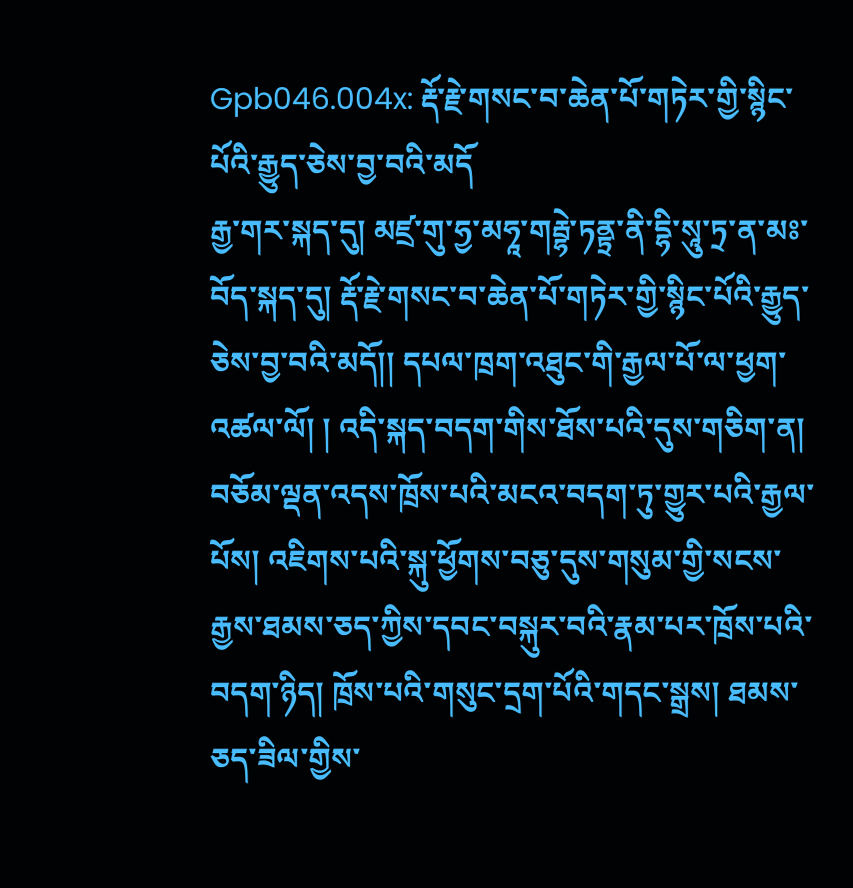Gpb046.004x: རྡོ་རྗེ་གསང་བ་ཆེན་པོ་གཏེར་གྱི་སྙིང་པོའི་རྒྱུད་ཅེས་བྱ་བའི་མདོ
རྒྱ་གར་སྐད་དུ། མཛྲ་གུ་ཧྱ་མཧཱ་གརྦྷེ་ཏནྟྲ་ནི་དྷི་སཱུ་ཏྲ་ན་མཿ་བོད་སྐད་དུ། རྡོ་རྗེ་གསང་བ་ཆེན་པོ་གཏེར་གྱི་སྙིང་པོའི་རྒྱུད་ཅེས་བྱ་བའི་མདོ།། དཔལ་ཁྲག་འཐུང་གི་རྒྱལ་པོ་ལ་ཕྱག་འཚལ་ལོ། ། འདི་སྐད་བདག་གིས་ཐོས་པའི་དུས་གཅིག་ན། བཅོམ་ལྡན་འདས་ཁྲོས་པའི་མངའ་བདག་ཏུ་གྱུར་པའི་རྒྱལ་པོས། འཇིགས་པའི་སྐུ་ཕྱོགས་བཅུ་དུས་གསུམ་གྱི་སངས་རྒྱས་ཐམས་ཅད་ཀྱིས་དབང་བསྐུར་བའི་རྣམ་པར་ཁྲོས་པའི་བདག་ཉིད། ཁྲོས་པའི་གསུང་དྲག་པོའི་གདང་སྒྲས། ཐམས་ཅད་ཟིལ་གྱིས་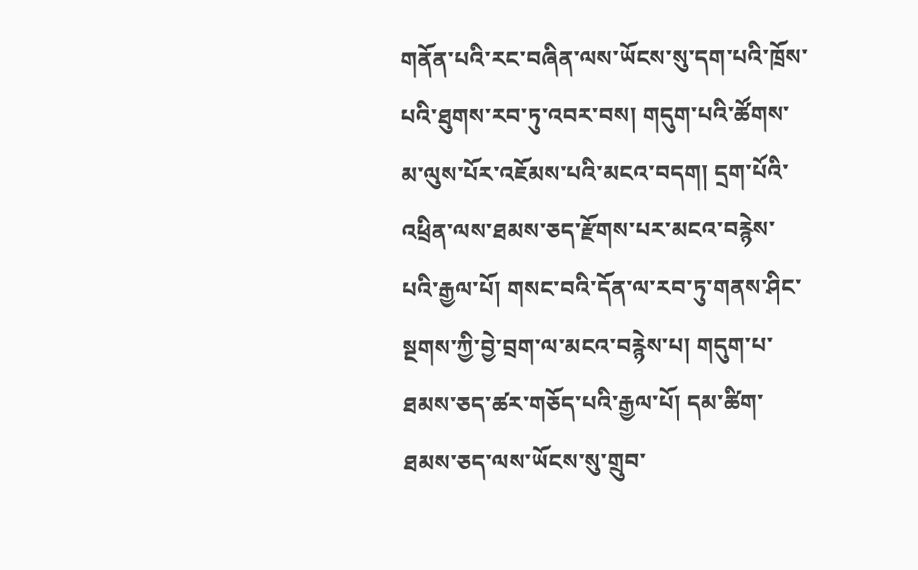གནོན་པའི་རང་བཞིན་ལས་ཡོངས་སུ་དག་པའི་ཁྲོས་པའི་ཐུགས་རབ་ཏུ་འབར་བས། གདུག་པའི་ཚོགས་མ་ལུས་པོར་འཇོམས་པའི་མངའ་བདག། དྲག་པོའི་འཕྲིན་ལས་ཐམས་ཅད་རྫོགས་པར་མངའ་བརྙེས་པའི་རྒྱལ་པོ། གསང་བའི་དོན་ལ་རབ་ཏུ་གནས་ཤིང་སྔགས་ཀྱི་བྱེ་བྲག་ལ་མངའ་བརྙེས་པ། གདུག་པ་ཐམས་ཅད་ཚར་གཅོད་པའི་རྒྱལ་པོ། དམ་ཚིག་ཐམས་ཅད་ལས་ཡོངས་སུ་གྲུབ་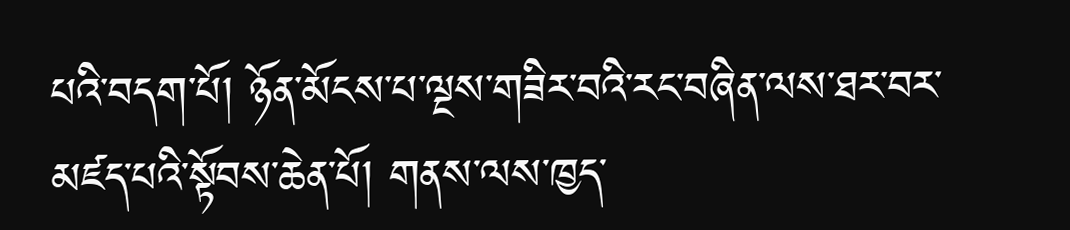པའི་བདག་པོ། ཉོན་མོངས་པ་ལྔས་གཟིར་བའི་རང་བཞིན་ལས་ཐར་བར་མཛད་པའི་སྟོབས་ཆེན་པོ། གནས་ལས་ཁྱད་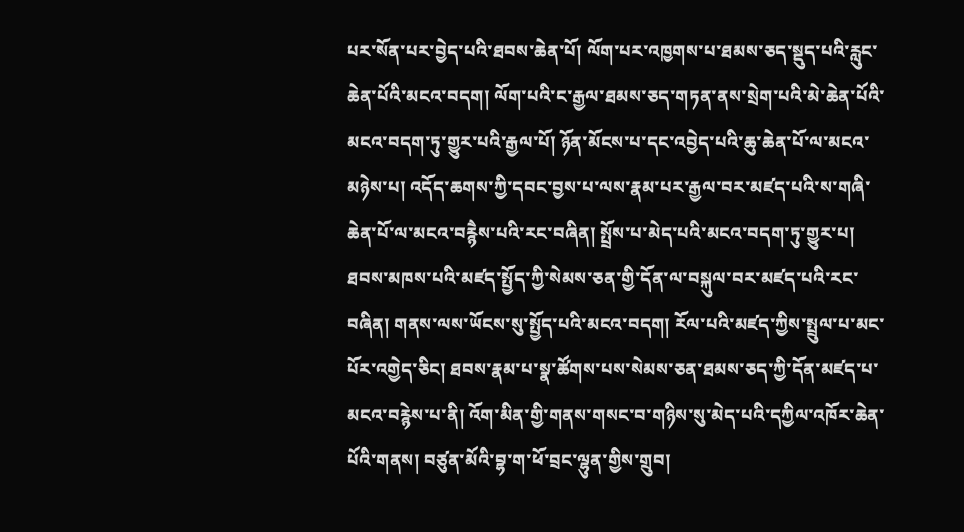པར་སོན་པར་བྱེད་པའི་ཐབས་ཆེན་པོ། ལོག་པར་འཁྱགས་པ་ཐམས་ཅད་སྡུད་པའི་རླུང་ཆེན་པོའི་མངའ་བདག། ལོག་པའི་ང་རྒྱལ་ཐམས་ཅད་གཏན་ནས་སྲེག་པའི་མེ་ཆེན་པོའི་མངའ་བདག་ཏུ་གྱུར་པའི་རྒྱལ་པོ། ཉོན་མོངས་པ་དང་འབྱེད་པའི་ཆུ་ཆེན་པོ་ལ་མངའ་མཉེས་པ། འདོད་ཆགས་ཀྱི་དབང་བྱས་པ་ལས་རྣམ་པར་རྒྱལ་བར་མཛད་པའི་ས་གཞི་ཆེན་པོ་ལ་མངའ་བརྙཻས་པའི་རང་བཞིན། སྤྲོས་པ་མེད་པའི་མངའ་བདག་ཏུ་གྱུར་པ། ཐབས་མཁས་པའི་མཛད་སྤྱོད་ཀྱི་སེམས་ཅན་གྱི་དོན་ལ་བསྐུལ་བར་མཛད་པའི་རང་བཞིན། གནས་ལས་ཡོངས་སུ་སྤྱོད་པའི་མངའ་བདག། རོལ་པའི་མཛད་ཀྱིས་སྤྲུལ་པ་མང་པོར་འགྱེད་ཅིང། ཐབས་རྣམ་པ་སྣ་ཚོགས་པས་སེམས་ཅན་ཐམས་ཅད་ཀྱི་དོན་མཛད་པ་མངའ་བརྙེས་པ་ནི། འོག་མིན་གྱི་གནས་གསང་བ་གཉིས་སུ་མེད་པའི་དཀྱིལ་འཁོར་ཆེན་པོའི་གནས། བཙུན་མོའི་བྷ་ག་ཕོ་བྲང་ལྷུན་གྱིས་གྲུབ།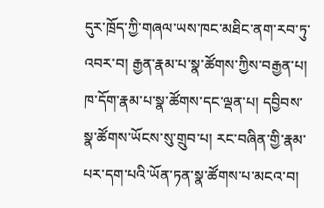དུར་ཁྲོད་ཀྱི་གཞལ་ཡས་ཁང་མཐིང་ནག་རབ་ཏུ་འབར་བ། རྒྱན་རྣམ་པ་སྣ་ཚོགས་ཀྱིས་བརྒྱན་པ། ཁ་དོག་རྣམ་པ་སྣ་ཚོགས་དང་ལྡན་པ། དབྱིབས་སྣ་ཚོགས་ཡོངས་སུ་གྲུབ་པ། རང་བཞིན་གྱི་རྣམ་པར་དག་པའི་ཡོན་ཏན་སྣ་ཚོགས་པ་མངའ་བ།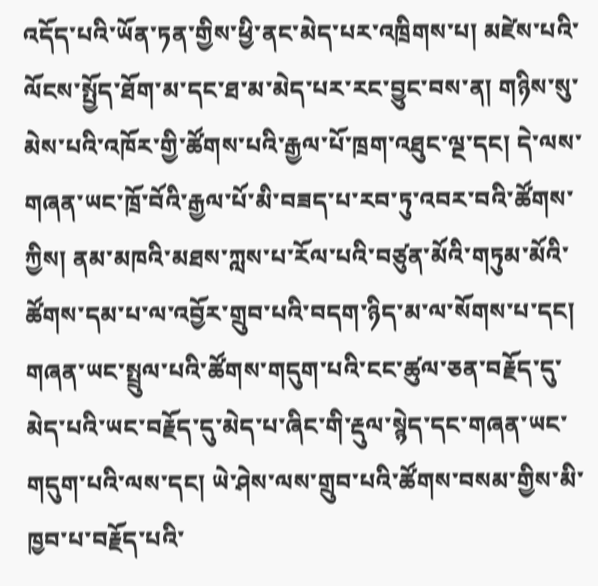འདོད་པའི་ཡོན་ཏན་གྱིས་ཕྱི་ནང་མེད་པར་འཁྲིགས་པ། མཛེས་པའི་ལོངས་སྤྱོད་ཐོག་མ་དང་ཐ་མ་མེད་པར་རང་བྱུང་བས་ན། གཉིས་སུ་མེས་པའི་འཁོར་གྱི་ཚོགས་པའི་རྒྱལ་པོ་ཁྲག་འཐུང་ལྔ་དང། དེ་ལས་གཞན་ཡང་ཁྲོ་བོའི་རྒྱལ་པོ་མི་བཟད་པ་རབ་ཏུ་འབར་བའི་ཚོགས་ཀྱིས། ནམ་མཁའི་མཐས་ཀླས་པ་རོལ་པའི་བཙུན་མོའི་གཏུམ་མོའི་ཚོགས་དམ་པ་ལ་འབྱོར་གྲུབ་པའི་བདག་ཉིད་མ་ལ་སོགས་པ་དང། གཞན་ཡང་སྤྲུལ་པའི་ཚོགས་གདུག་པའི་ངང་ཚུལ་ཅན་བརྗོད་དུ་མེད་པའི་ཡང་བརྗོད་དུ་མེད་པ་ཞིང་གི་རྡུལ་སྙེད་དང་གཞན་ཡང་གདུག་པའི་ལས་དང། ཡེ་ཤེས་ལས་གྲུབ་པའི་ཚོགས་བསམ་གྱིས་མི་ཁྱབ་པ་བརྗོད་པའི་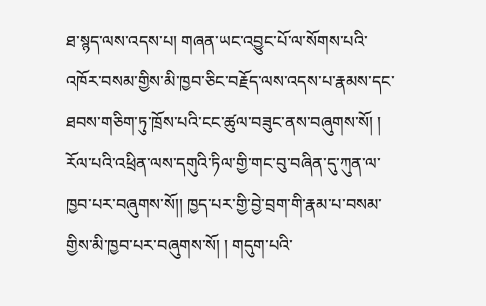ཐ་སྙད་ལས་འདས་པ། གཞན་ཡང་འབྱུང་པོ་ལ་སོགས་པའི་འཁོར་བསམ་གྱིས་མི་ཁྱབ་ཅིང་བརྗོད་ལས་འདས་པ་རྣམས་དང་ཐབས་གཅིག་ཏུ་ཁྲོས་པའི་ངང་ཚུལ་བཟུང་ནས་བཞུགས་སོ། ། རོལ་པའི་འཕྲིན་ལས་དགུའི་ཏིལ་གྱི་གང་བུ་བཞིན་དུ་ཀུན་ལ་ཁྱབ་པར་བཞུགས་སོ།། ཁྱད་པར་གྱི་བྱེ་བྲག་གི་རྣམ་པ་བསམ་གྱིས་མི་ཁྱབ་པར་བཞུགས་སོ། ། གདུག་པའི་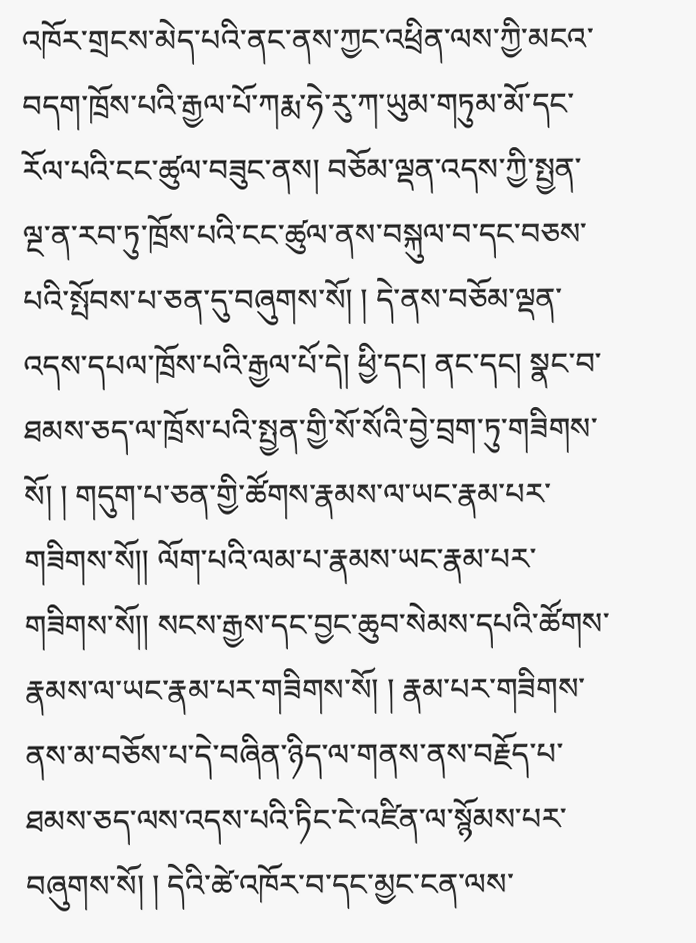འཁོར་གྲངས་མེད་པའི་ནང་ནས་ཀྱང་འཕྲིན་ལས་ཀྱི་མངའ་བདག་ཁྲོས་པའི་རྒྱལ་པོ་ཀརྨ་ཧེ་རུ་ཀ་ཡུམ་གཏུམ་མོ་དང་རོལ་པའི་ངང་ཚུལ་བཟུང་ནས། བཅོམ་ལྡན་འདས་ཀྱི་སྤྱན་ལྔ་ན་རབ་ཏུ་ཁྲོས་པའི་ངང་ཚུལ་ནས་བསྐུལ་བ་དང་བཅས་པའི་སྤོབས་པ་ཅན་དུ་བཞུགས་སོ། ། དེ་ནས་བཅོམ་ལྡན་འདས་དཔལ་ཁྲོས་པའི་རྒྱལ་པོ་དེ། ཕྱི་དང། ནང་དང། སྣང་བ་ཐམས་ཅད་ལ་ཁྲོས་པའི་སྤྱན་གྱི་སོ་སོའི་བྱེ་བྲག་ཏུ་གཟིགས་སོ། ། གདུག་པ་ཅན་གྱི་ཚོགས་རྣམས་ལ་ཡང་རྣམ་པར་གཟིགས་སོ།། ལོག་པའི་ལམ་པ་རྣམས་ཡང་རྣམ་པར་གཟིགས་སོ།། སངས་རྒྱས་དང་བྱང་ཆུབ་སེམས་དཔའི་ཚོགས་རྣམས་ལ་ཡང་རྣམ་པར་གཟིགས་སོ། ། རྣམ་པར་གཟིགས་ནས་མ་བཅོས་པ་དེ་བཞིན་ཉིད་ལ་གནས་ནས་བརྗོད་པ་ཐམས་ཅད་ལས་འདས་པའི་ཏིང་ངེ་འཛིན་ལ་སྙོམས་པར་བཞུགས་སོ། ། དེའི་ཚེ་འཁོར་བ་དང་མྱང་ངན་ལས་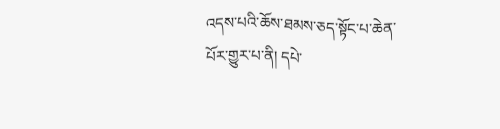འདས་པའི་ཆོས་ཐམས་ཅད་སྟོང་པ་ཆེན་པོར་གྱུར་པ་ནི། དཔེ་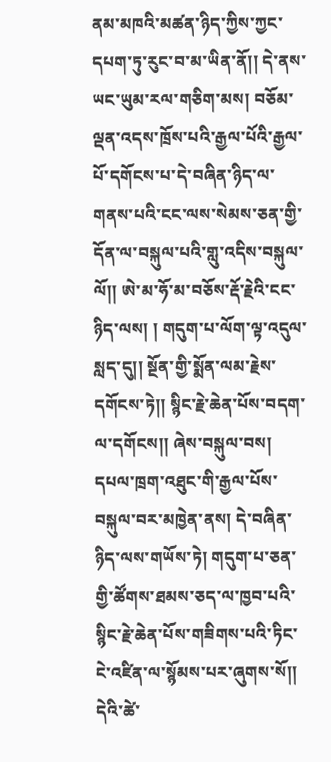ནམ་མཁའི་མཚན་ཉིད་ཀྱིས་ཀྱང་དཔག་ཏུ་རུང་བ་མ་ཡིན་ནོ།། དེ་ནས་ཡང་ཡུམ་རལ་གཅིག་མས། བཅོམ་ལྡན་འདས་ཁྲོས་པའི་རྒྱལ་པོའི་རྒྱལ་པོ་དགོངས་པ་དེ་བཞིན་ཉིད་ལ་གནས་པའི་ངང་ལས་སེམས་ཅན་གྱི་དོན་ལ་བསྐུལ་པའི་གླུ་འདིས་བསྐུལ་ལོ།། ཨེ་མ་ཧོ་མ་བཅོས་རྡོ་རྗེའི་ངང་ཉིད་ལས། ། གདུག་པ་ལོག་ལྟ་འདུལ་སླད་དུ།། སྔོན་གྱི་སྨོན་ལམ་རྗེས་དགོངས་ཏེ།། སྙིང་རྗེ་ཆེན་པོས་བདག་ལ་དགོངས།། ཞེས་བསྐུལ་བས། དཔལ་ཁྲག་འཐུང་གི་རྒྱལ་པོས་བསྐུལ་བར་མཁྱེན་ནས། དེ་བཞིན་ཉིད་ལས་གཡོས་ཏེ། གདུག་པ་ཅན་གྱི་ཚོགས་ཐམས་ཅད་ལ་ཁྱབ་པའི་སྙིང་རྗེ་ཆེན་པོས་གཟིགས་པའི་ཏིང་ངེ་འཛིན་ལ་སྙོམས་པར་ཞུགས་སོ།། དེའི་ཚེ་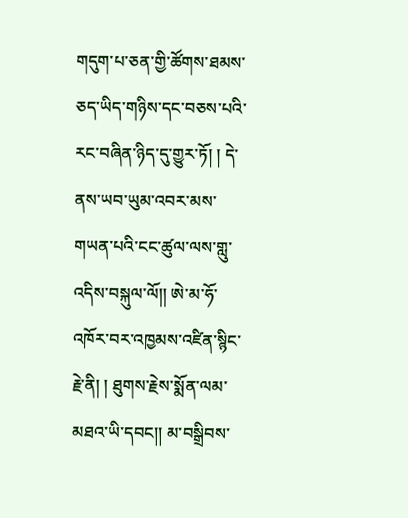གདུག་པ་ཅན་གྱི་ཚོགས་ཐམས་ཅད་ཡིད་གཉིས་དང་བཅས་པའི་རང་བཞིན་ཉིད་དུ་གྱུར་ཏོ། ། དེ་ནས་ཡབ་ཡུམ་འབར་མས་གཡན་པའི་ངང་ཚུལ་ལས་གླུ་འདིས་བསྐུལ་ལོ།། ཨེ་མ་ཧོ་འཁོར་བར་འཁྱམས་འཛིན་སྙིང་རྗེ་ནི། ། ཐུགས་རྗེས་སྨོན་ལམ་མཐའ་ཡི་དབང།། མ་བསྒྲིབས་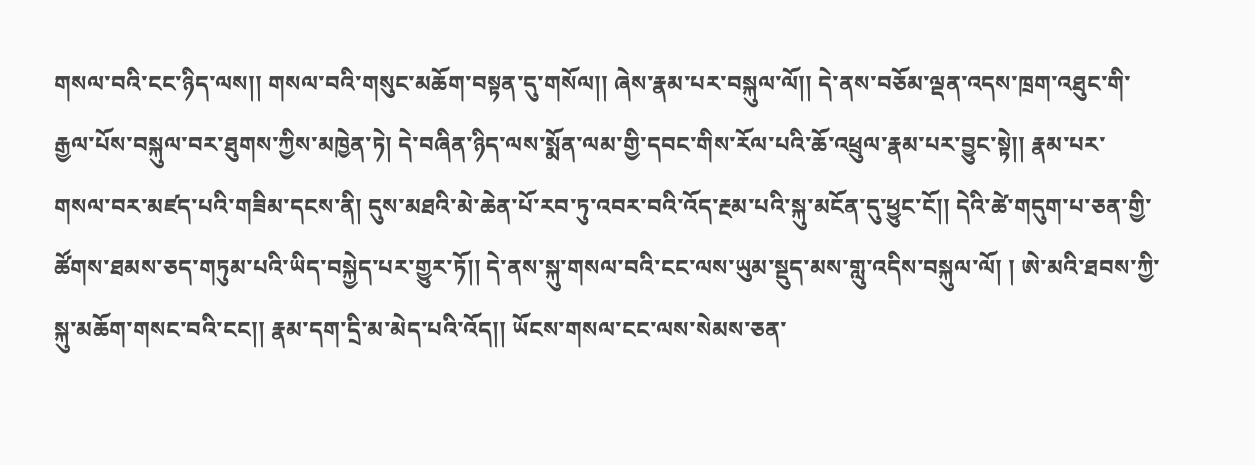གསལ་བའི་ངང་ཉིད་ལས།། གསལ་བའི་གསུང་མཆོག་བསྟན་དུ་གསོལ།། ཞེས་རྣམ་པར་བསྐུལ་ལོ།། དེ་ནས་བཅོམ་ལྡན་འདས་ཁྲག་འཐུང་གི་རྒྱལ་པོས་བསྐུལ་བར་ཐུགས་ཀྱིས་མཁྱེན་ཏེ། དེ་བཞིན་ཉིད་ལས་སྨོན་ལམ་གྱི་དབང་གིས་རོལ་པའི་ཆོ་འཕྲུལ་རྣམ་པར་བྱུང་སྟེ།། རྣམ་པར་གསལ་བར་མཛད་པའི་གཟིམ་དངས་ནི། དུས་མཐའི་མེ་ཆེན་པོ་རབ་ཏུ་འབར་བའི་འོད་རྔམ་པའི་སྐུ་མངོན་དུ་ཕྱུང་ངོ།། དེའི་ཚེ་གདུག་པ་ཅན་གྱི་ཚོགས་ཐམས་ཅད་གཏུམ་པའི་ཡིད་བསྐྱེད་པར་གྱུར་ཏོ།། དེ་ནས་སྐུ་གསལ་བའི་ངང་ལས་ཡུམ་སྡུད་མས་གླུ་འདིས་བསྐུལ་ལོ། ། ཨེ་མའི་ཐབས་ཀྱི་སྐུ་མཆོག་གསང་བའི་ངང།། རྣམ་དག་དྲི་མ་མེད་པའི་འོད།། ཡོངས་གསལ་ངང་ལས་སེམས་ཅན་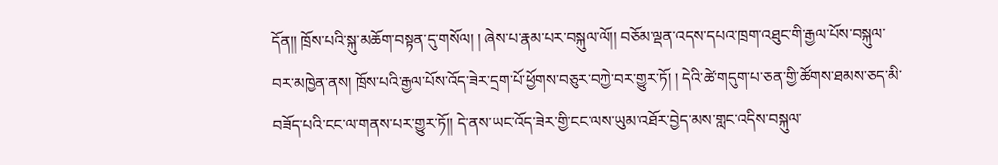དོན།། ཁྲོས་པའི་སྐུ་མཆོག་བསྟན་དུ་གསོལ། ། ཞེས་པ་རྣམ་པར་བསྐུལ་ལོ།། བཅོམ་ལྡན་འདས་དཔའ་ཁྲག་འཐུང་གི་རྒྱལ་པོས་བསྐུལ་བར་མཁྱེན་ནས། ཁྲོས་པའི་རྒྱལ་པོས་འོད་ཟེར་དྲག་པོ་ཕྱོགས་བཅུར་བཀྱེ་བར་གྱུར་ཏོ། ། དེའི་ཚེ་གདུག་པ་ཅན་གྱི་ཚོགས་ཐམས་ཅད་མི་བཟོད་པའི་ངང་ལ་གནས་པར་གྱུར་ཏོ།། དེ་ནས་ཡང་འོད་ཟེར་གྱི་ངང་ལས་ཡུམ་འཐོར་བྱེད་མས་གླང་འདིས་བསྐུལ་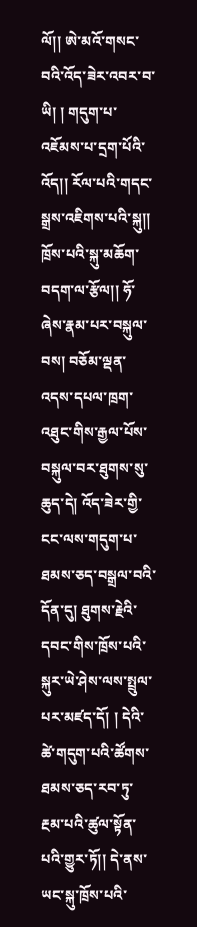ལོ།། ཨེ་མའོ་གསང་བའི་འོད་ཟེར་འབར་བ་ཡི། ། གདུག་པ་འཇོམས་པ་དྲག་པོའི་འོད།། རོལ་པའི་གདང་སྒྲས་འཇིགས་པའི་སྐུ།། ཁྲོས་པའི་སྐུ་མཆོག་བདག་ལ་རྩོལ།། ཧོ་ཞེས་རྣམ་པར་བསྐུལ་བས། བཅོམ་ལྡན་འདས་དཔལ་ཁྲག་འཐུང་གིས་རྒྱལ་པོས་བསྐུལ་བར་ཐུགས་སུ་ཆུད་དེ། འོད་ཟེར་གྱི་ངང་ལས་གདུག་པ་ཐམས་ཅད་བསྒྲལ་བའི་དོན་དུ། ཐུགས་རྗེའི་དབང་གིས་ཁྲོས་པའི་སྐུར་ཡེ་ཤེས་ལས་སྤྲུལ་པར་མཛད་དོ། ། དེའི་ཚེ་གདུག་པའི་ཚོགས་ཐམས་ཅད་རབ་ཏུ་རྔམ་པའི་ཚུལ་སྟོན་པའི་གྱུར་ཏོ།། དེ་ནས་ཡང་སྐུ་ཁྲོས་པའི་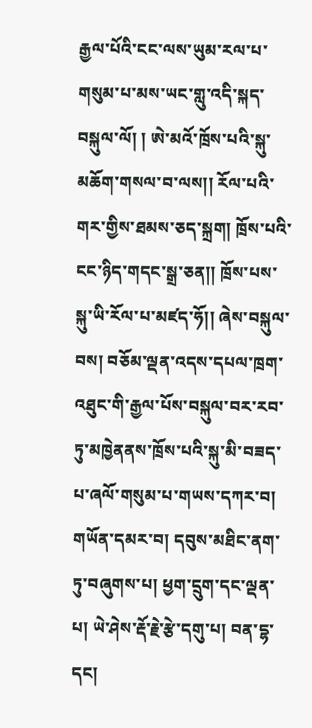རྒྱལ་པོའི་ངང་ལས་ཡུམ་རལ་པ་གསུམ་པ་མས་ཡང་གླུ་འདི་སྐད་བསྐུལ་ལོ། ། ཨེ་མའོ་ཁྲོས་པའི་སྐུ་མཆོག་གསལ་བ་ལས།། རོལ་པའི་གར་གྱིས་ཐམས་ཅད་སྐྲག། ཁྲོས་པའི་ངང་ཉིད་གདང་སྒྲ་ཅན།། ཁྲོས་པས་སྐུ་ཡི་རོལ་པ་མཛད་ཧོ།། ཞེས་བསྐུལ་བས། བཅོམ་ལྡན་འདས་དཔལ་ཁྲག་འཐུང་གི་རྒྱལ་པོས་བསྐུལ་བར་རབ་ཏུ་མཁྱེནནས་ཁྲོས་པའི་སྐུ་མི་བཟད་པ་ཞལོ་གསུམ་པ་གཡས་དཀར་བ། གཡོན་དམར་བ། དབུས་མཐིང་ནག་ཏུ་བཞུགས་པ། ཕྱག་དྲུག་དང་ལྡན་པ། ཡེ་ཤེས་རྡོ་རྗེ་རྩེ་དགུ་པ། བན་དྷ་དང།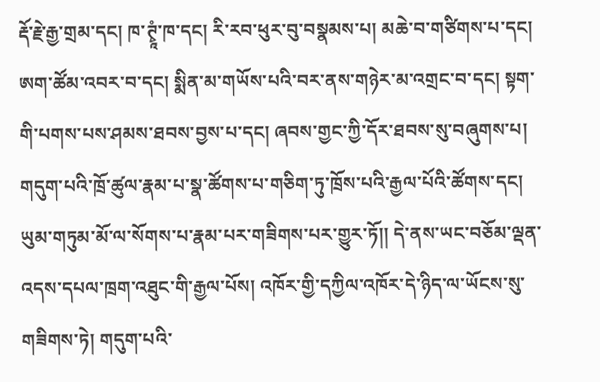རྡོ་རྗེ་རྒྱ་གྲམ་དང། ཁ་ཊྭཱཾ་ཁ་དང། རི་རབ་ཕུར་བུ་བསྣམས་པ། མཆེ་བ་གཙིགས་པ་དང། ཨག་ཚོམ་འབར་བ་དང། སྨིན་མ་གཡོས་པའི་བར་ནས་གཉེར་མ་འགྲང་བ་དང། སྟག་གི་པགས་པས་ཤམས་ཐབས་བྱས་པ་དང། ཞབས་གྱང་ཀྱི་དོར་ཐབས་སུ་བཞུགས་པ། གདུག་པའི་ཁྲོ་ཚུལ་རྣམ་པ་སྣ་ཚོགས་པ་གཅིག་ཏུ་ཁྲོས་པའི་རྒྱལ་པོའི་ཚོགས་དང། ཡུམ་གཏུམ་མོ་ལ་སོགས་པ་རྣམ་པར་གཟིགས་པར་གྱུར་ཏོ།། དེ་ནས་ཡང་བཅོམ་ལྡན་འདས་དཔལ་ཁྲག་འཐུང་གི་རྒྱལ་པོས། འཁོར་གྱི་དཀྱིལ་འཁོར་དེ་ཉིད་ལ་ཡོངས་སུ་གཟིགས་ཏེ། གདུག་པའི་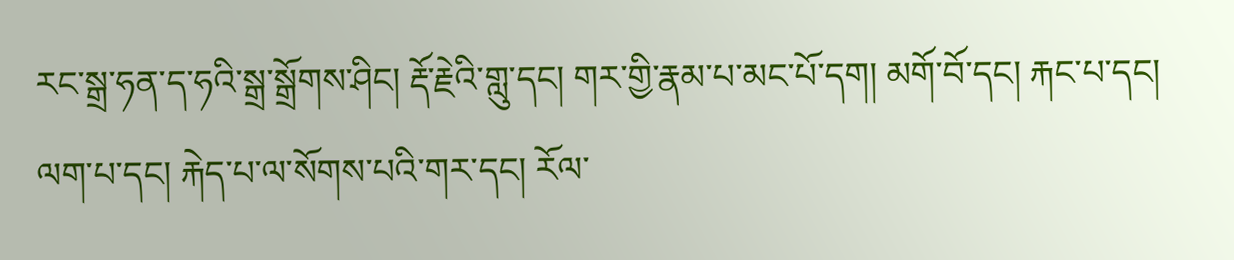རང་སྒྲ་ཧན་ད་ཧའི་སྒྲ་སྒྲོགས་ཤིང། རྡོ་རྗེའི་གླུ་དང། གར་གྱི་རྣམ་པ་མང་པོ་དག། མགོ་བོ་དང། རྐང་པ་དང། ལག་པ་དང། རྐེད་པ་ལ་སོགས་པའི་གར་དང། རོལ་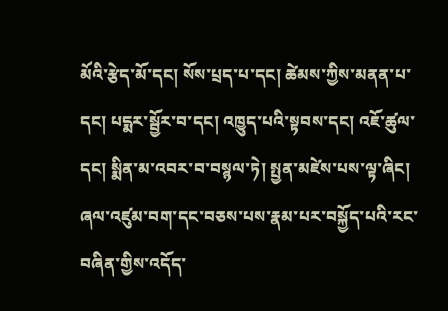མོའི་རྩེད་མོ་དང། སོས་པྲད་པ་དང། ཚེམས་ཀྱིས་མནན་པ་དང། པདྨར་སྦྱོར་བ་དང། འཁྱུད་པའི་སྟབས་དང། འཇོ་ཚུལ་དང། སྨིན་མ་འབར་བ་བསྙལ་ཏེ། སྤྱན་མཛེས་པས་ལྟ་ཞིང། ཞལ་འཛུམ་བག་དང་བཅས་པས་རྣམ་པར་བསྐྱོད་པའི་རང་བཞིན་གྱིས་འདོད་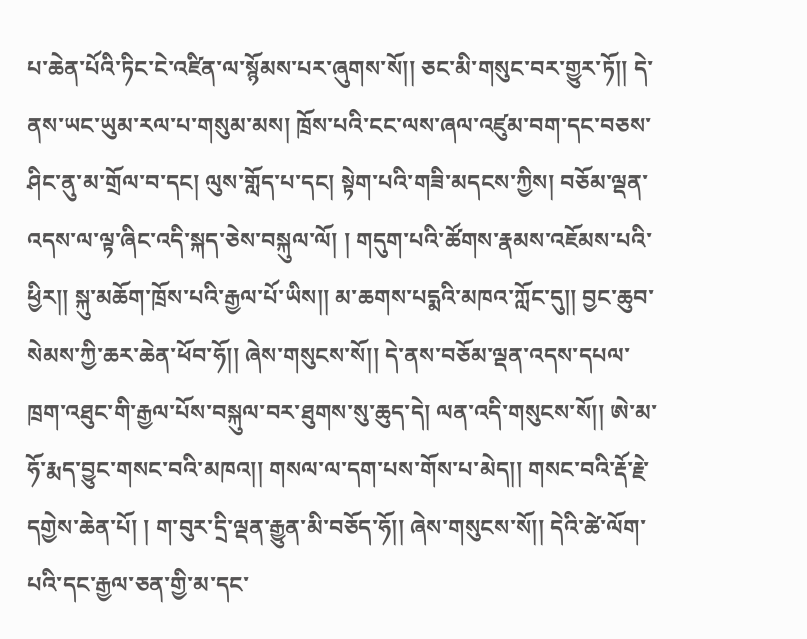པ་ཆེན་པོའི་ཏིང་ངེ་འཛིན་ལ་སྙོམས་པར་ཞུགས་སོ།། ཅང་མི་གསུང་བར་གྱུར་ཏོ།། དེ་ནས་ཡང་ཡུམ་རལ་པ་གསུམ་མས། ཁྲོས་པའི་ངང་ལས་ཞལ་འཛུམ་བག་དང་བཅས་ཤིང་ནུ་མ་གྲོལ་བ་དང། ལུས་གློད་པ་དང། སྟེག་པའི་གཟི་མདངས་ཀྱིས། བཅོམ་ལྡན་འདས་ལ་ལྟ་ཞིང་འདི་སྐད་ཅེས་བསྐུལ་ལོ། ། གདུག་པའི་ཚོགས་རྣམས་འཇོམས་པའི་ཕྱིར།། སྐུ་མཆོག་ཁྲོས་པའི་རྒྱལ་པོ་ཡིས།། མ་ཆགས་པདྨའི་མཁའ་ཀློང་དུ།། བྱང་ཆུབ་སེམས་ཀྱི་ཆར་ཆེན་ཕོབ་ཧོ།། ཞེས་གསུངས་སོ།། དེ་ནས་བཅོམ་ལྡན་འདས་དཔལ་ཁྲག་འཐུང་གི་རྒྱལ་པོས་བསྐུལ་བར་ཐུགས་སུ་ཆུད་དེ། ལན་འདི་གསུངས་སོ།། ཨེ་མ་ཧོ་རྨད་བྱུང་གསང་བའི་མཁའ།། གསལ་ལ་དག་པས་གོས་པ་མེད།། གསང་བའི་རྡོ་རྗེ་དགྱེས་ཆེན་པོ། ། ག་བུར་དྲི་ལྡན་རྒྱུན་མི་བཅོད་ཧོ།། ཞེས་གསུངས་སོ།། དེའི་ཚེ་ལོག་པའི་དང་རྒྱལ་ཅན་གྱི་མ་དང་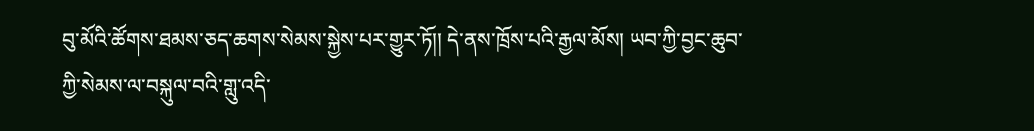བུ་མོའི་ཚོགས་ཐམས་ཅད་ཆགས་སེམས་སྐྱེས་པར་གྱུར་ཏོ།། དེ་ནས་ཁྲོས་པའི་རྒྱལ་མོས། ཡབ་ཀྱི་བྱང་ཆུབ་ཀྱི་སེམས་ལ་བསྐུལ་བའི་གླུ་འདི་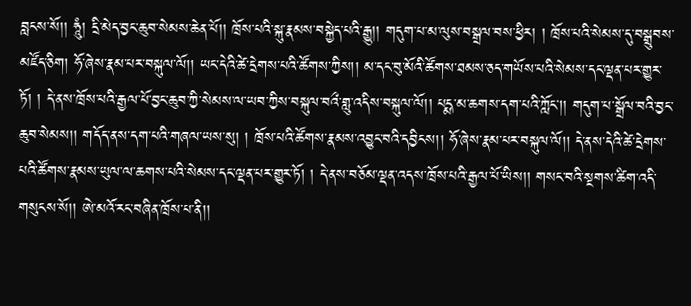བླངས་སོ།། ཧཱུཾ། དྲི་མེད་བྱང་ཆུབ་སེམས་ཆེན་པོ།། ཁྲོས་པའི་སྐུ་རྣམས་བསྐྱེད་པའི་རྒྱུ།། གདུག་པ་མ་ལུས་བསྒྲལ་བས་ཕྱིར། ། ཁྲོས་པའི་སེམས་དུ་བསྒྲུབས་མཛོད་ཅིག། ཧོ་ཞེས་རྣམ་པར་བསྐུལ་ལོ།། ཡང་དེའི་ཚེ་དྲེགས་པའི་ཚོགས་ཀྱིས།། མ་དང་བུ་མོའི་ཚོགས་ཐམས་ཅད་གཡོས་པའི་སེམས་དང་ལྡན་པར་གྱུར་ཏོ། ། དེ་ནས་ཁྲོས་པའི་རྒྱལ་པོ་བྱང་ཆུབ་ཀྱི་སེམས་ལ་ཡབ་ཀྱིས་བསྐུལ་བའྀ་གླུ་འདིས་བསྐུལ་ལོ།། པདྨ་མ་ཆགས་དག་པའི་ཀློང།། གདུག་པ་སྒྲོལ་བའི་བྱང་ཆུབ་སེམས།། གདོད་ནས་དག་པའི་གཞལ་ཡས་སུ། ། ཁྲོས་པའི་ཚོགས་རྣམས་འབྱུང་བའི་དབྱིངས།། ཧོ་ཞེས་རྣམ་པར་བསྐུལ་ལོ།། དེ་ནས་དེའི་ཚེ་དྲེགས་པའི་ཚོགས་རྣམས་ཡུལ་ལ་ཆགས་པའི་སེམས་དང་ལྡན་པར་གྱུར་ཏོ། ། དེ་ནས་བཅོམ་ལྡན་འདས་ཁྲོས་པའི་རྒྱལ་པོ་ཡིས།། གསང་བའི་སྔགས་ཚིག་འདི་གསུངས་སོ།། ཨེ་མའོ་རང་བཞིན་ཁྲོས་པ་ནི།།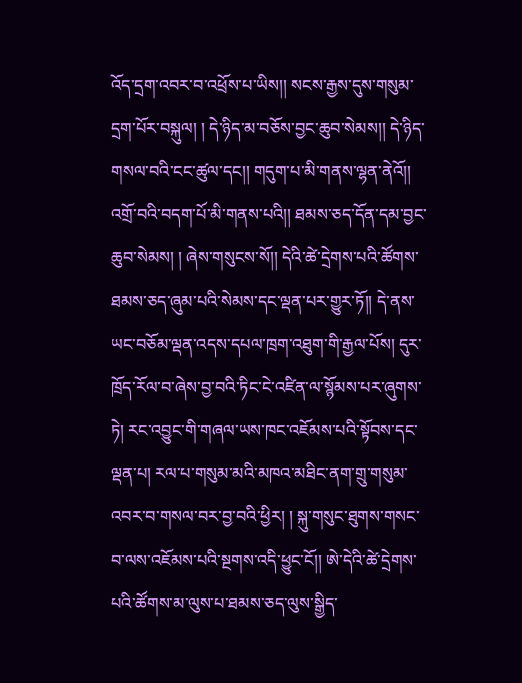འོད་དྲག་འབར་བ་འཕྲོས་པ་ཡིས།། སངས་རྒྱས་དུས་གསུམ་དྲག་པོར་བསྐུལ། ། དེ་ཉིད་མ་བཅོས་བྱང་ཆུབ་སེམས།། དེ་ཉིད་གསལ་བའི་ངང་ཚུལ་དང།། གདུག་པ་མི་གནས་ལྷན་ནེའོ།། འགྲོ་བའི་བདག་པོ་མི་གནས་པའི།། ཐམས་ཅད་དོན་དམ་བྱང་ཆུབ་སེམས། ། ཞེས་གསུངས་སོ།། དེའི་ཚེ་དྲེགས་པའི་ཚོགས་ཐམས་ཅད་ཞུམ་པའི་སེམས་དང་ལྡན་པར་གྱུར་ཏོ།། དེ་ནས་ཡང་བཅོམ་ལྡན་འདས་དཔལ་ཁྲག་འཐུག་གི་རྒྱལ་པོས། དུར་ཁྲོད་རོལ་བ་ཞེས་བྱ་བའི་ཏིང་ངེ་འཛིན་ལ་སྙོམས་པར་ཞུགས་ཏེ། རང་འབྱུང་གི་གཞལ་ཡས་ཁང་འཇོམས་པའི་སྟོབས་དང་ལྡན་པ། རལ་པ་གསུམ་མའི་མཁའ་མཐིང་ནག་གྲུ་གསུམ་འབར་བ་གསལ་བར་བྱ་བའི་ཕྱིར། ། སྐུ་གསུང་ཐུགས་གསང་བ་ལས་འཇོམས་པའི་སྔགས་འདི་ཕྱུང་ངོ།། ཨེ་དེའི་ཚེ་དྲེགས་པའི་ཚོགས་མ་ལུས་པ་ཐམས་ཅད་ལུས་སྒྱིད་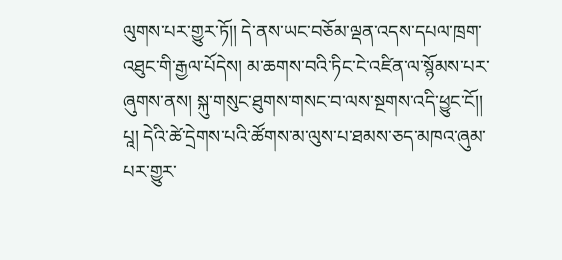ལུགས་པར་གྱུར་ཏོ།། དེ་ནས་ཡང་བཅོམ་ལྡན་འདས་དཔལ་ཁྲག་འཐུང་གི་རྒྱལ་པོདེས། མ་ཆགས་བའི་ཏིང་ངེ་འཛིན་ལ་སྙོམས་པར་ཞུགས་ནས། སྐུ་གསུང་ཐུགས་གསང་བ་ལས་སྔགས་འདི་ཕྱུང་ངོ།། པཱ། དེའི་ཚེ་དྲེགས་པའི་ཚོགས་མ་ལུས་པ་ཐམས་ཅད་མཁའ་ཞུམ་པར་གྱུར་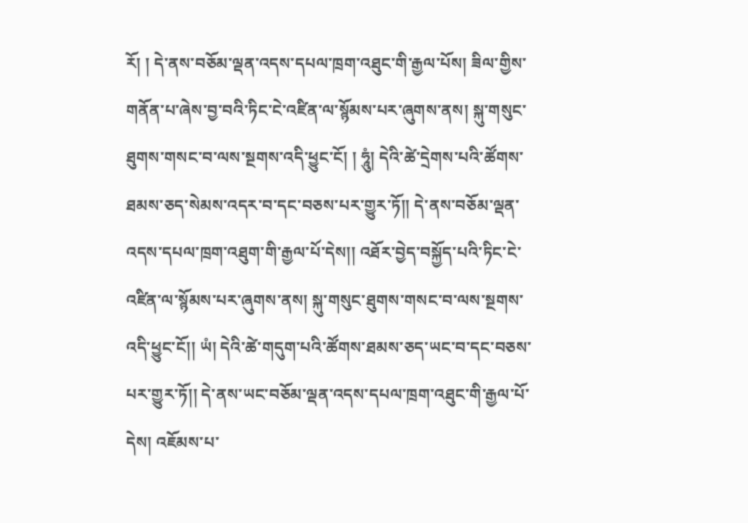རོ། ། དེ་ནས་བཅོམ་ལྡན་འདས་དཔལ་ཁྲག་འཐུང་གི་རྒྱལ་པོས། ཟིལ་གྱིས་གནོན་པ་ཞེས་བྱ་བའི་ཏིང་ངེ་འཛིན་ལ་སྙོམས་པར་ཞུགས་ནས། སྐུ་གསུང་ཐུགས་གསང་བ་ལས་སྔགས་འདི་ཕྱུང་ངོ། ། ཧཱུཾ། དེའི་ཚེ་དྲེགས་པའི་ཚོགས་ཐམས་ཅད་སེམས་འདར་བ་དང་བཅས་པར་གྱུར་ཏོ།། དེ་ནས་བཅོམ་ལྡན་འདས་དཔལ་ཁྲག་འཐུག་གི་རྒྱལ་པོ་དེས།། འཐོར་བྱེད་བསྐྱོད་པའི་ཏིང་ངེ་འཛིན་ལ་སྙོམས་པར་ཞུགས་ནས། སྐུ་གསུང་ཐུགས་གསང་བ་ལས་སྔགས་འདི་ཕྱུང་ངོ།། ཡཾ། དེའི་ཚེ་གདུག་པའི་ཚོགས་ཐམས་ཅད་ཡང་བ་དང་བཅས་པར་གྱུར་ཏོ།། དེ་ནས་ཡང་བཅོམ་ལྡན་འདས་དཔལ་ཁྲག་འཐུང་གི་རྒྱལ་པོ་དེས། འཇོམས་པ་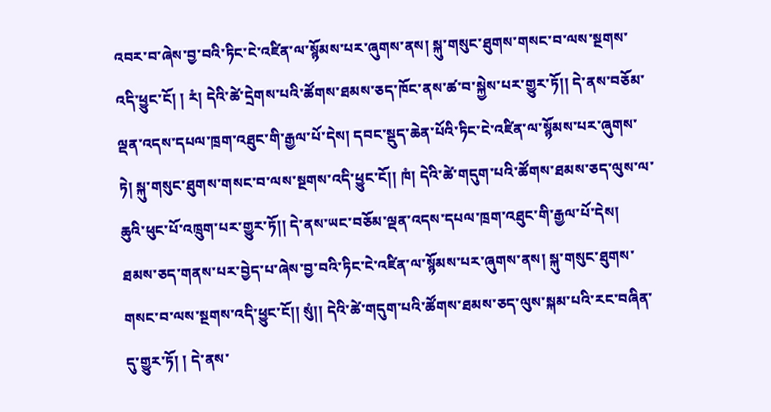འབར་བ་ཞེས་བྱ་བའི་ཏིང་ངེ་འཛིན་ལ་སྙོམས་པར་ཞུགས་ནས། སྐུ་གསུང་ཐུགས་གསང་བ་ལས་སྔགས་འདི་ཕྱུང་ངོ། ། རཾ། དེའི་ཚེ་དྲེགས་པའི་ཚོགས་ཐམས་ཅད་ཁོང་ནས་ཚ་བ་སྐྱེས་པར་གྱུར་ཏོ།། དེ་ནས་བཅོམ་ལྡན་འདས་དཔལ་ཁྲག་འཐུང་གི་རྒྱལ་པོ་དེས། དབང་སྡུད་ཆེན་པོའི་ཏིང་ངེ་འཛིན་ལ་སྙོམས་པར་ཞུགས་ཏེ། སྐུ་གསུང་ཐུགས་གསང་བ་ལས་སྔགས་འདི་ཕྱུང་ངོ།། ཁཾ། དེའི་ཚེ་གདུག་པའི་ཚོགས་ཐམས་ཅད་ལུས་ལ་ཆུའི་ཕུང་པོ་འཁྲུག་པར་གྱུར་ཏོ།། དེ་ནས་ཡང་བཅོམ་ལྡན་འདས་དཔལ་ཁྲག་འཐུང་གི་རྒྱལ་པོ་དེས། ཐམས་ཅད་གནས་པར་བྱེད་པ་ཞེས་བྱ་བའི་ཏིང་ངེ་འཛིན་ལ་སྙོམས་པར་ཞུགས་ནས། སྐུ་གསུང་ཐུགས་གསང་བ་ལས་སྔགས་འདི་ཕྱུང་ངོ།། སུཾ།། དེའི་ཚེ་གདུག་པའི་ཚོགས་ཐམས་ཅད་ལུས་སྐམ་པའི་རང་བཞིན་དུ་གྱུར་ཏོ། ། དེ་ནས་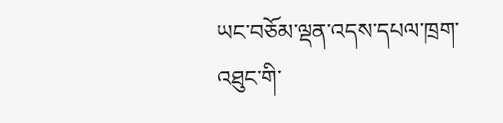ཡང་བཅོམ་ལྡན་འདས་དཔལ་ཁྲག་འཐུང་གི་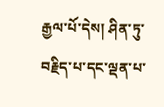རྒྱལ་པོ་དེས། ཤིན་ཏུ་བརྗིད་པ་དང་ལྡན་པ་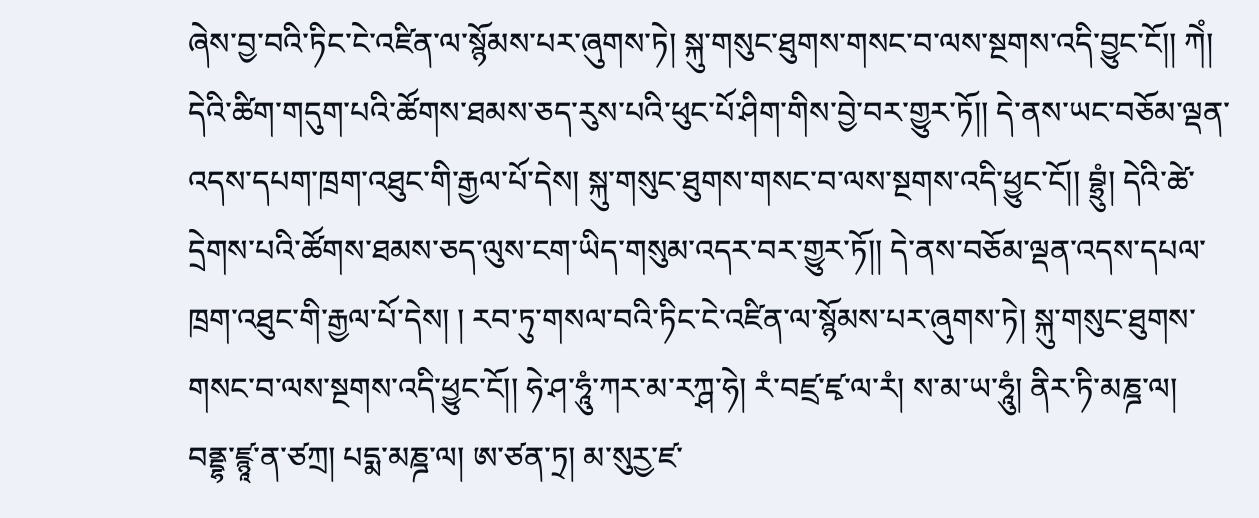ཞེས་བྱ་བའི་ཏིང་ངེ་འཛིན་ལ་སྙོམས་པར་ཞུགས་ཏེ། སྐུ་གསུང་ཐུགས་གསང་བ་ལས་སྔགས་འདི་བྱུང་ངོ།། ཀེཾ། དེའི་ཚིག་གདུག་པའི་ཚོགས་ཐམས་ཅད་རུས་པའི་ཕུང་པོ་ཤིག་གིས་བྱེ་བར་གྱུར་ཏོ།། དེ་ནས་ཡང་བཅོམ་ལྡན་འདས་དཔག་ཁྲག་འཐུང་གི་རྒྱལ་པོ་དེས། སྐུ་གསུང་ཐུགས་གསང་བ་ལས་སྔགས་འདི་ཕྱུང་ངོ།། བྷྲུཾ། དེའི་ཚེ་དྲེགས་པའི་ཚོགས་ཐམས་ཅད་ལུས་ངག་ཡིད་གསུམ་འདར་བར་གྱུར་ཏོ།། དེ་ནས་བཅོམ་ལྡན་འདས་དཔལ་ཁྲག་འཐུང་གི་རྒྱལ་པོ་དེས། ། རབ་ཏུ་གསལ་བའི་ཏིང་ངེ་འཛིན་ལ་སྙོམས་པར་ཞུགས་ཏེ། སྐུ་གསུང་ཐུགས་གསང་བ་ལས་སྔགས་འདི་ཕྱུང་ངོ།། ཧེ་ཤ་ཧཱུཾ་ཀར་མ་རཀྴ་ཧེ། རཾ་བཛྲ་ཛྭ་ལ་རཾ། ས་མ་ཡ་ཧཱུཾ། ནིར་ཏི་མཎྜ་ལ། བནྡྷ་ཛྙཱ་ན་ཙཀྲ། པདྨ་མཎྜ་ལ། ཨ་ཙན་ཏྲ། མ་སུརྱ་ཛ་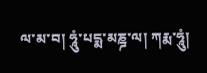ལ་མ་བ། ཧཱུཾ་པདྨ་མཎྜ་ལ། ཀརྨ་ཧཱུཾ།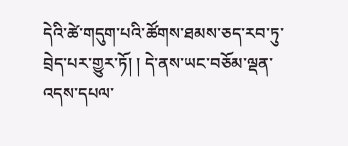དེའི་ཚེ་གདུག་པའི་ཚོགས་ཐམས་ཅད་རབ་ཏུ་བྲེད་པར་གྱུར་ཏོ། ། དེ་ནས་ཡང་བཅོམ་ལྡན་འདས་དཔལ་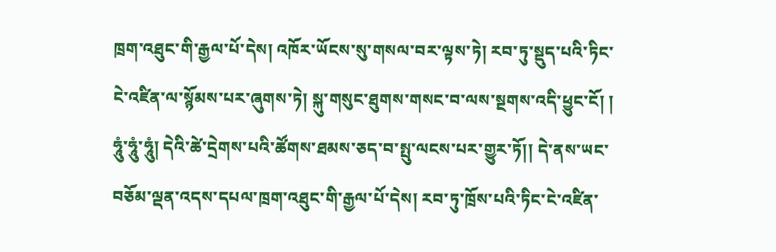ཁྲག་འཐུང་གི་རྒྱལ་པོ་དེས། འཁོར་ཡོངས་སུ་གསལ་བར་ལྟས་ཏེ། རབ་ཏུ་སྡུད་པའི་ཏིང་ངེ་འཛིན་ལ་སྙོམས་པར་ཞུགས་ཏེ། སྐུ་གསུང་ཐུགས་གསང་བ་ལས་སྔགས་འདི་ཕྱུང་ངོ། ། ཧཱུཾ་ཧཱུཾ་ཧཱུཾ། དེའི་ཚེ་དྲེགས་པའི་ཚོགས་ཐམས་ཅད་བ་སྤུ་ལངས་པར་གྱུར་ཏོ།། དེ་ནས་ཡང་བཅོམ་ལྡན་འདས་དཔལ་ཁྲག་འཐུང་གི་རྒྱལ་པོ་དེས། རབ་ཏུ་ཁྲོས་པའི་ཏིང་ངེ་འཛིན་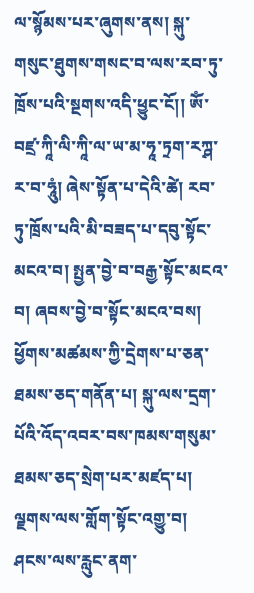ལ་སྙོམས་པར་ཞུགས་ནས། སྐུ་གསུང་ཐུགས་གསང་བ་ལས་རབ་ཏུ་ཁྲོས་པའི་སྔགས་འདི་ཕྱུང་ངོ།། ཨོཾ་བཛྲ་ཀཱི་ལི་ཀཱི་ལ་ཡ་མ་ཧཱ་ཏྲག་རཀྴ་ར་བ་ཧཱུཾ། ཞེས་སྟོན་པ་དེའི་ཚེ། རབ་ཏུ་ཁྲོས་པའི་མི་བཟད་པ་དབུ་སྟོང་མངའ་བ། སྤྱན་བྱེ་བ་བརྒྱ་སྟོང་མངའ་བ། ཞབས་བྱེ་བ་སྟོང་མངའ་བས། ཕྱོགས་མཚམས་ཀྱི་དྲེགས་པ་ཅན་ཐམས་ཅད་གནོན་པ། སྐུ་ལས་དྲག་པོའི་འོད་འབར་བས་ཁམས་གསུམ་ཐམས་ཅད་སྲེག་པར་མཛད་པ། ལྗགས་ལས་གློག་སྟོང་འགྱུ་བ། ཤངས་ལས་རླུང་ནག་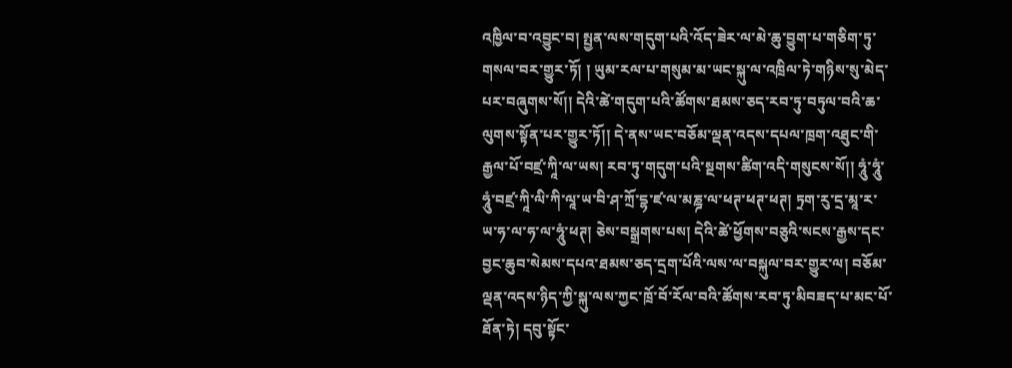འཁྱིལ་བ་འབྱུང་བ། སྤྱན་ལས་གདུག་པའི་འོད་ཟེར་ལ་མེ་ཆུ་བྱུག་པ་གཅིག་ཏུ་གསལ་བར་གྱུར་ཏོ། ། ཡུམ་རལ་པ་གསུམ་མ་ཡང་སྐུ་ལ་འཁྲིལ་ཏེ་གཉིས་སུ་མེད་པར་བཞུགས་སོ།། དེའི་ཚེ་གདུག་པའི་ཚོགས་ཐམས་ཅད་རབ་ཏུ་བཏུལ་བའི་ཆ་ལུགས་སྟོན་པར་གྱུར་ཏོ།། དེ་ནས་ཡང་བཅོམ་ལྡན་འདས་དཔལ་ཁྲག་འཐུང་གི་རྒྱལ་པོ་བཛྲ་ཀཱི་ལ་ཡས། རབ་ཏུ་གདུག་པའི་སྔགས་ཚིག་འདི་གསུངས་སོ།། ཧཱུཾ་ཧཱུཾ་ཧཱུཾ་བཛྲ་ཀཱི་ལི་ཀི་ལཱ་ཡ་བི་ཤ་ཀྲོ་དྷ་ཛ་ལ་མཎྜ་ལ་ཕཊ་ཕཊ་ཕཊ། ཏྲག་རུ་དྲ་མཱ་ར་ཡ་ཧ་ལ་ཧ་ལ་ཧཱུཾ་ཕཊ། ཅེས་བསྒྲགས་པས། དེའི་ཚེ་ཕྱོགས་བཅུའི་སངས་རྒྱས་དང་བྱང་ཆུབ་སེམས་དཔའ་ཐམས་ཅད་དྲག་པོའི་ལས་ལ་བསྐུལ་བར་གྱུར་ལ། བཅོམ་ལྡན་འདས་ཉིད་ཀྱི་སྐུ་ལས་ཀྱང་ཁྲོ་བོ་རོལ་བའི་ཚོགས་རབ་ཏུ་མིབཟད་པ་མང་པོ་ཐོན་ཏེ། དབུ་སྟོང་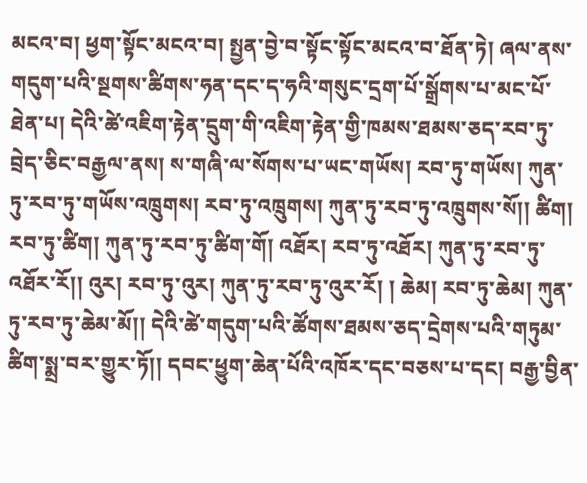མངའ་བ། ཕྱག་སྟོང་མངའ་བ། སྤྱན་བྱེ་བ་སྟོང་སྟོང་མངའ་བ་ཐོན་ཏེ། ཞལ་ནས་གདུག་པའི་སྔགས་ཚིགས་ཧན་དང་ད་ཧའི་གསུང་དྲག་པོ་སྒྲོགས་པ་མང་པོ་ཐེན་པ། དེའི་ཚེ་འཇིག་རྟེན་དྲུག་གི་འཇིག་རྟེན་གྱི་ཁམས་ཐམས་ཅད་རབ་ཏུ་བྲེད་ཅིང་བརྒྱལ་ནས། ས་གཞི་ལ་སོགས་པ་ཡང་གཡོས། རབ་ཏུ་གཡོས། ཀུན་ཏུ་རབ་ཏུ་གཡོས་འཁྲུགས། རབ་ཏུ་འཁྲུགས། ཀུན་ཏུ་རབ་ཏུ་འཁྲུགས་སོ།། ཚིག། རབ་ཏུ་ཚིག། ཀུན་ཏུ་རབ་ཏུ་ཚིག་གོ། འཐོར། རབ་ཏུ་འཐོར། ཀུན་ཏུ་རབ་ཏུ་འཐོར་རོ།། འུར། རབ་ཏུ་འུར། ཀུན་ཏུ་རབ་ཏུ་འུར་རོ། ། ཆེམ། རབ་ཏུ་ཆེམ། ཀུན་ཏུ་རབ་ཏུ་ཆེམ་མོ།། དེའི་ཚེ་གདུག་པའི་ཚོགས་ཐམས་ཅད་དྲེགས་པའི་གཏུམ་ཚིག་སྨྲ་བར་གྱུར་ཏོ།། དབང་ཕྱུག་ཆེན་པོའི་འཁོར་དང་བཅས་པ་དང། བརྒྱ་བྱིན་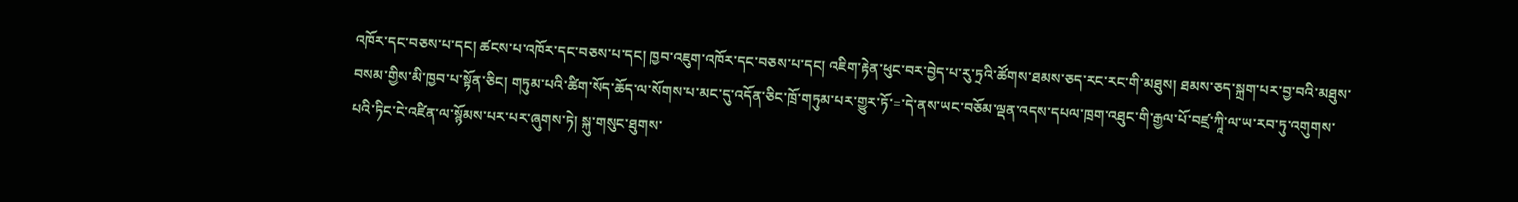འཁོར་དང་བཅས་པ་དང། ཚངས་པ་འཁོར་དང་བཅས་པ་དང། ཁྱབ་འཇུག་འཁོར་དང་བཅས་པ་དང། འཇིག་རྟེན་ཕུང་བར་བྱེད་པ་རུ་ཏྲའི་ཚོགས་ཐམས་ཅད་རང་རང་གི་མཐུས། ཐམས་ཅད་སྐྲག་པར་བྱ་བའི་མཐུས་བསམ་གྱིས་མི་ཁྱབ་པ་སྟོན་ཅིང། གཏུམ་པའི་ཚིག་སོད་ཆོད་ལ་སོགས་པ་མང་དུ་འདོན་ཅིང་ཁྲོ་གཏུམ་པར་གྱུར་ཏོ་=་དེ་ནས་ཡང་བཅོམ་ལྡན་འདས་དཔལ་ཁྲག་འཐུང་གི་རྒྱལ་པོ་བཛྲ་ཀཱི་ལ་ཡ་རབ་ཏུ་འགུགས་པའི་ཏིང་ངེ་འཛིན་ལ་སྙོམས་པར་པར་ཞུགས་ཏེ། སྐུ་གསུང་ཐུགས་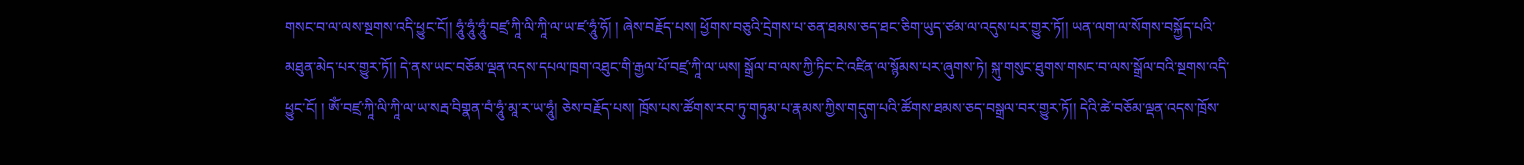གསང་བ་ལ་ལས་སྔགས་འདི་ཕྱུང་ངོ།། ཧཱུཾ་ཧཱུཾ་ཧཱུཾ་བཛྲ་ཀཱི་ལི་ཀཱི་ལ་ཡ་ཛ་ཧཱུཾ་ཧོ། ། ཞེས་བརྗོད་པས། ཕྱོགས་བཅུའི་དྲེགས་པ་ཅན་ཐམས་ཅད་ཐང་ཅིག་ཡུད་ཙམ་ལ་འདུས་པར་གྱུར་ཏོ།། ཡན་ལག་ལ་སོགས་བསྐྱོད་པའི་མཐུན་མེད་པར་གྱུར་ཏོ།། དེ་ནས་ཡང་བཅོམ་ལྡན་འདས་དཔལ་ཁྲག་འཐུང་གི་རྒྱལ་པོ་བཛྲ་ཀཱི་ལ་ཡས། སྒྲོལ་བ་ལས་ཀྱི་ཏིང་ངེ་འཛིན་ལ་སྙོམས་པར་ཞུགས་ཏེ། སྐུ་གསུང་ཐུགས་གསང་བ་ལས་སྒྲོལ་བའི་སྔགས་འདི་ཕྱུང་ངོ། ། ཨོཾ་བཛྲ་ཀཱི་ལི་ཀཱི་ལ་ཡ་སརྦ་བིགྣན་བཾ་ཧཱུཾ་མཱ་ར་ཡ་ཧཱུཾ། ཅེས་བརྗོད་པས། ཁྲོས་པས་ཚོགས་རབ་ཏུ་གཏུམ་པ་རྣམས་ཀྱིས་གདུག་པའི་ཚོགས་ཐམས་ཅད་བསྒྲལ་བར་གྱུར་ཏོ།། དེའི་ཚེ་བཅོམ་ལྡན་འདས་ཁྲོས་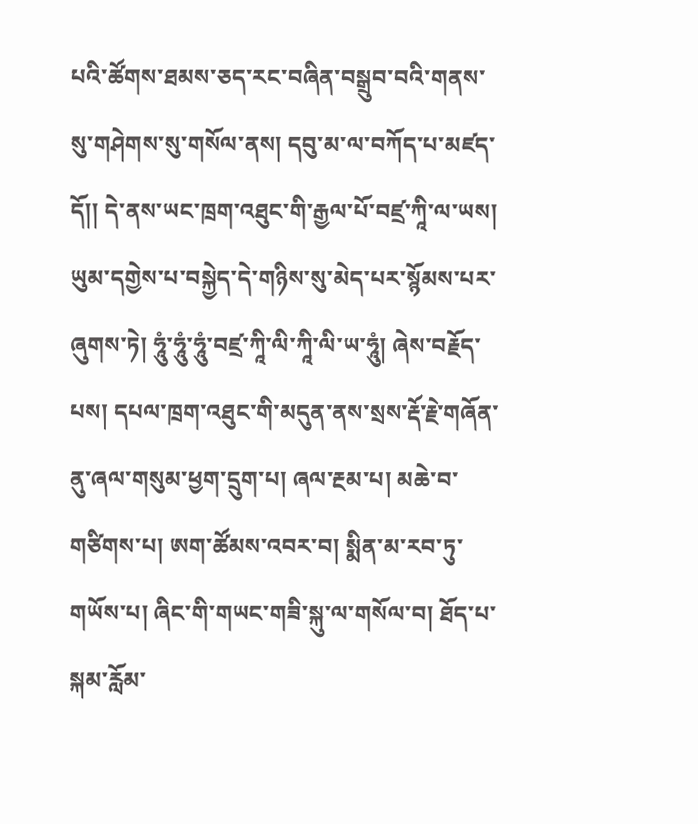པའི་ཚོགས་ཐམས་ཅད་རང་བཞིན་བསྒྲུབ་བའི་གནས་སུ་གཤེགས་སུ་གསོལ་ནས། དབུ་མ་ལ་བཀོད་པ་མཛད་དོ།། དེ་ནས་ཡང་ཁྲག་འཐུང་གི་རྒྱལ་པོ་བཛྲ་ཀཱི་ལ་ཡས། ཡུམ་དགྱེས་པ་བསྐྱེད་དེ་གཉིས་སུ་མེད་པར་སྙོམས་པར་ཞུགས་ཏེ། ཧཱུཾ་ཧཱུཾ་ཧཱུཾ་བཛྲ་ཀཱི་ལི་ཀཱི་ལི་ཡ་ཧཱུཾ། ཞེས་བརྗོད་པས། དཔལ་ཁྲག་འཐུང་གི་མདུན་ནས་སྲས་རྡོ་རྗེ་གཞོན་ནུ་ཞལ་གསུམ་ཕྱག་དྲུག་པ། ཞལ་རྔམ་པ། མཆེ་བ་གཙིགས་པ། ཨག་ཚོམས་འབར་བ། སྨིན་མ་རབ་ཏུ་གཡོས་པ། ཞིང་གི་གཡང་གཟི་སྐུ་ལ་གསོལ་བ། ཐོད་པ་སྐམ་རློམ་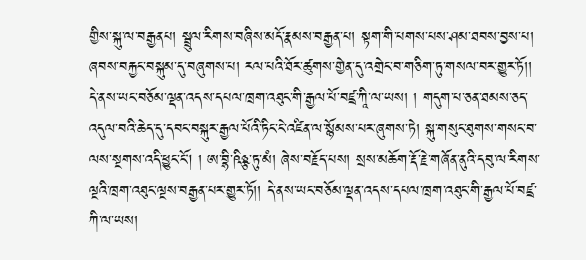གྱིས་སྐུ་ལ་བརྒྱནཔ། སྦྲུལ་རིགས་བཞིས་མདོ་རྣམས་བརྒྱན་པ། སྟག་གི་པགས་པས་ཤམ་ཐབས་བྱས་པ། ཞབས་བརྐྱང་བསྐུམ་དུ་བཞུགས་པ། རལ་པའི་ཐོར་ཚུགས་གྱེན་དུ་འགྲེང་བ་གཅིག་ཏུ་གསལ་བར་གྱུར་ཏོ།། དེ་ནས་ཡང་བཅོམ་ལྡན་འདས་དཔལ་ཁྲག་འཐུང་གི་རྒྱལ་པོ་བཛྲ་ཀཱི་ལ་ཡས། ། གདུག་པ་ཅན་ཐམས་ཅད་འདུལ་བའི་ཆེད་དུ་དབང་བསྐུར་རྒྱལ་པོའི་ཏིང་ངེ་འཛིན་ལ་སྙོམས་པར་ཞུགས་ཏེ། སྐུ་གསུང་ཐུགས་གསང་བ་ལས་སྔགས་འདི་ཕྱུང་ངོ། ། ཨ་བྷི་ཥིཉྩ་ཏུ་མཾ། ཞེས་བརྗོད་པས། སྲས་མཆོག་རྡོ་རྗེ་གཞོན་ནུའི་དབུ་ལ་རིགས་ལྔའི་ཁྲག་འཐུང་ལྔས་བརྒྱན་པར་གྱུར་ཏོ།། དེ་ནས་ཡང་བཅོམ་ལྡན་འདས་དཔལ་ཁྲག་འཐུང་གི་རྒྱལ་པོ་བཛྲ་ཀི་ལ་ཡས།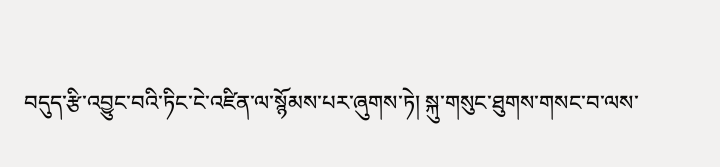བདུད་རྩི་འབྱུང་བའི་ཏིང་ངེ་འཛིན་ལ་སྙོམས་པར་ཞུགས་ཏེ། སྐུ་གསུང་ཐུགས་གསང་བ་ལས་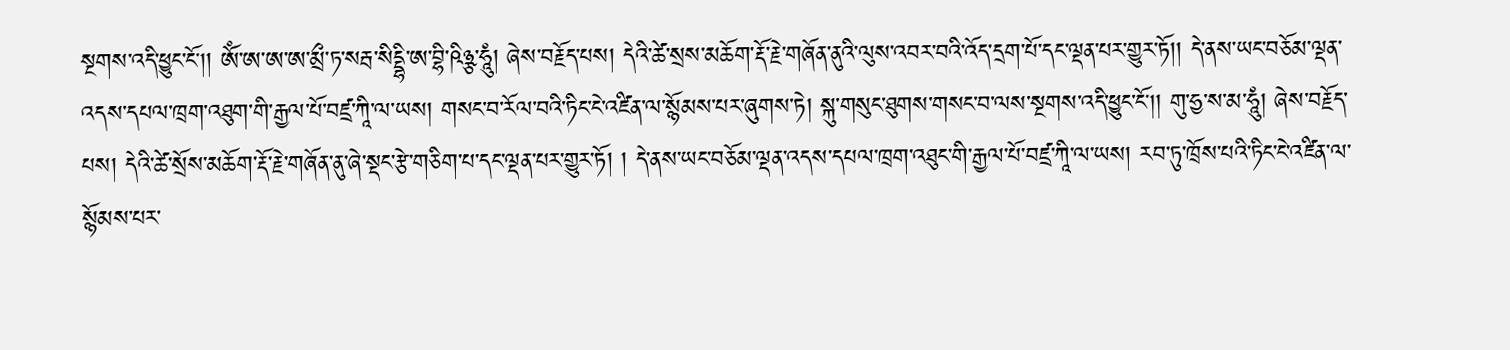སྔགས་འདི་ཕྱུང་ངོ།། ཨོཾ་ཨ་ཨ་ཨ་མྲྀ་ཏ་སརྦ་སིདྡྷི་ཨ་བྷི་ཥིཉྩ་ཧཱུཾ། ཞེས་བརྗོད་པས། དེའི་ཚེ་སྲས་མཆོག་རྡོ་རྗེ་གཞོན་ནུའི་ལུས་འབར་བའི་འོད་དྲག་པོ་དང་ལྡན་པར་གྱུར་ཏོ།། དེ་ནས་ཡང་བཅོམ་ལྡན་འདས་དཔལ་ཁྲག་འཐུག་གི་རྒྱལ་པོ་བཛྲ་ཀཱི་ལ་ཡས། གསང་བ་རོལ་བའི་ཏིང་ངེ་འཛིན་ལ་སྙོམས་པར་ཞུགས་ཏེ། སྐུ་གསུང་ཐུགས་གསང་བ་ལས་སྔགས་འདི་ཕྱུང་ངོ།། གུ་ཧྱ་ས་མ་ཧཱུཾ། ཞེས་བརྗོད་པས། དེའི་ཚེ་སྲོས་མཆོག་རྡོ་རྗེ་གཞོན་ནུ་ཞེ་སྡང་རྩེ་གཅིག་པ་དང་ལྡན་པར་གྱུར་ཏོ། ། དེ་ནས་ཡང་བཅོམ་ལྡན་འདས་དཔལ་ཁྲག་འཐུང་གི་རྒྱལ་པོ་བཛྲ་ཀཱི་ལ་ཡས། རབ་ཏུ་ཁྲོས་པའི་ཏིང་ངེ་འཛིན་ལ་སྙོམས་པར་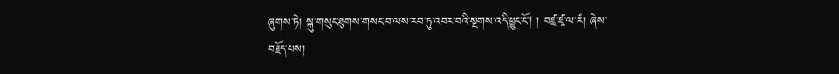ཞུགས་ཏེ། སྐུ་གསུང་ཐུགས་གསང་བ་ལས་རབ་ཏུ་འབར་བའི་སྔགས་འདི་ཕྱུང་ངོ། ། བཛྲ་ཛྭ་ལ་རཾ། ཞེས་བརྗོད་པས།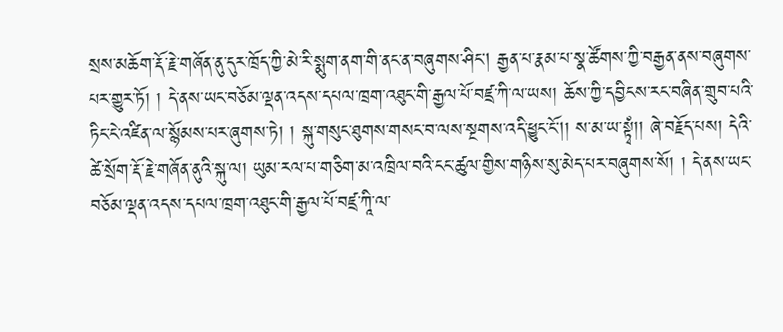སྲས་མཆོག་རྡོ་རྗེ་གཞོན་ནུ་དུར་ཁྲོད་ཀྱི་མེ་རི་སྨུག་ནག་གི་ནང་ན་བཞུགས་ཤིང། རྒྱན་པ་རྣམ་པ་སྣ་ཚོགས་ཀྱི་བརྒྱན་ནས་བཞུགས་པར་གྱུར་ཏོ། ། དེ་ནས་ཡང་བཅོམ་ལྡན་འདས་དཔལ་ཁྲག་འཐུང་གི་རྒྱལ་པོ་བཛྲ་ཀི་ལ་ཡས། ཆོས་ཀྱི་དབྱིངས་རང་བཞིན་གྲུབ་པའི་ཏིང་ངེ་འཛིན་ལ་སྙོམས་པར་ཞུགས་ཏེ། ། སྐུ་གསུང་ཐུགས་གསང་བ་ལས་སྔགས་འདི་ཕྱུང་ངོ།། ས་མ་ཡ་སྟྭཾ།། ཞེ་བརྗོད་པས། དེའི་ཚེ་སྲོག་རྡོ་རྗེ་གཞོན་ནུའི་སྐུ་ལ། ཡུམ་རལ་པ་གཅིག་མ་འཁྲིལ་བའི་ངང་ཚུལ་གྱིས་གཉིས་སུ་མེད་པར་བཞུགས་སོ། ། དེ་ནས་ཡང་བཅོམ་ལྡན་འདས་དཔལ་ཁྲག་འཐུང་གི་རྒྱལ་པོ་བཛྲ་ཀཱི་ལ་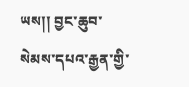ཡས།། བྱང་ཆུབ་སེམས་དཔའ་རྒྱན་གྱི་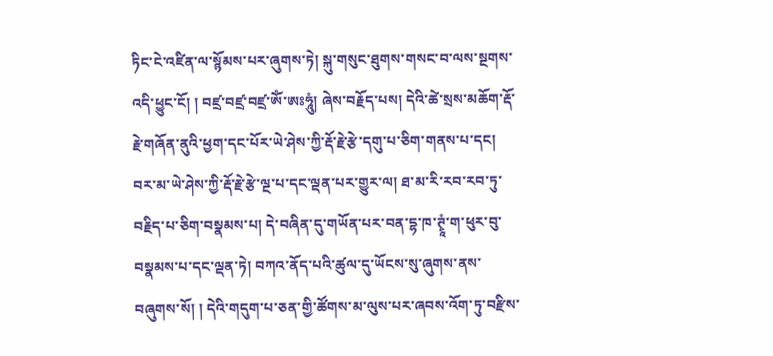ཏིང་ངེ་འཛིན་ལ་སྙོམས་པར་ཞུགས་ཏེ། སྐུ་གསུང་ཐུགས་གསང་བ་ལས་སྔགས་འདི་ཕྱུང་ངོ། ། བཛྲ་བཛྲ་བཛྲ་ཨོཾ་ཨཿཧཱུཾ། ཞེས་བརྗོད་པས། དེའི་ཚེ་སྲས་མཆོག་རྡོ་རྗེ་གཞོན་ནུའི་ཕྱག་དང་པོར་ཡེ་ཤེས་ཀྱི་རྡོ་རྗེ་རྩེ་དགུ་པ་ཅིག་གནས་པ་དང། བར་མ་ཡེ་ཤེས་ཀྱི་རྡོ་རྗེ་རྩེ་ལྔ་པ་དང་ལྡན་པར་གྱུར་ལ། ཐ་མ་རི་རབ་རབ་ཏུ་བརྗིད་པ་ཅིག་བསྣམས་པ། དེ་བཞིན་དུ་གཡོན་པར་བན་དྷ་ཁ་ཊྭཱཾ་ག་ཕུར་བུ་བསྣམས་པ་དང་ལྡན་ཏེ། བཀའ་ནོད་པའི་ཚུལ་དུ་ཡོངས་སུ་ཞུགས་ནས་བཞུགས་སོ། ། དེའི་གདུག་པ་ཅན་གྱི་ཚོགས་མ་ལུས་པར་ཞབས་འོག་ཏུ་བརྫིས་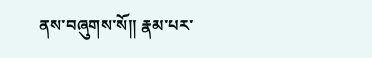ནས་བཞུགས་སོ།། རྣམ་པར་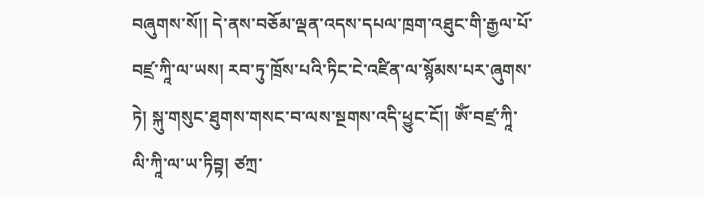བཞུགས་སོ།། དེ་ནས་བཅོམ་ལྡན་འདས་དཔལ་ཁྲག་འཐུང་གི་རྒྱལ་པོ་བཛྲ་ཀཱི་ལ་ཡས། རབ་ཏུ་ཁྲོས་པའི་ཏིང་ངེ་འཛིན་ལ་སྙོམས་པར་ཞུགས་ཏེ། སྐུ་གསུང་ཐུགས་གསང་བ་ལས་སྔགས་འདི་ཕྱུང་ངོ།། ཨོཾ་བཛྲ་ཀཱི་ལི་ཀཱི་ལ་ཡ་ཏིབྟ། ཙཀྲ་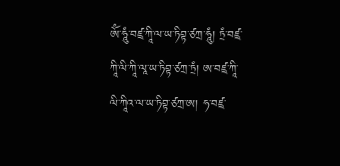ཨོཾ་ཧཱུཾ་བཛྲ་ཀཱི་ལ་ཡ་ཏིབྟ་ཙཀྲ་ཧཱུཾ། ཏྲཾ་བཛྲ་ཀཱི་ལི་ཀཱི་ལཱ་ཡ་ཏིབྟ་ཙཀྲ་ཏྲཾ། ཨ་བཛྲ་ཀཱི་ལི་ཀཱིའ་ལ་ཡ་ཏིབྟ་ཙཀྲ་ཨ། ཧ་བཛྲ་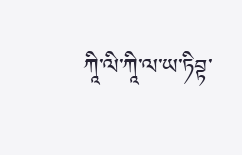ཀཱི་ལི་ཀཱི་ལ་ཡ་ཏིབྟ་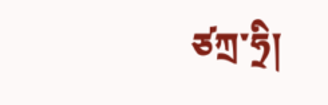ཙཀྲ་ཧྲི།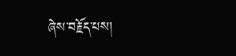ཞེས་བརྗོད་པས།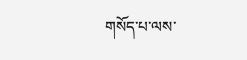གསོད་པ་ལས་